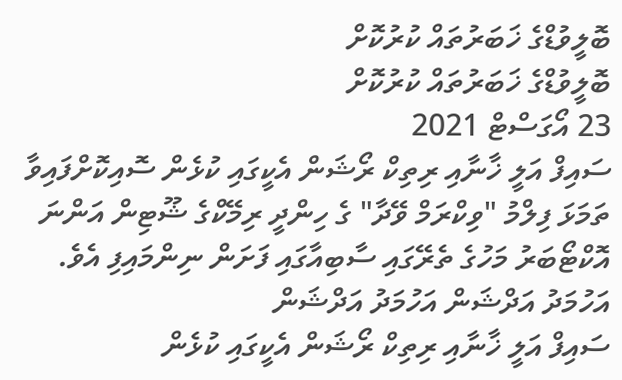ބޮލީވުޑްގެ ޚަބަރުތައް ކުރުކޮށް
ބޮލީވުޑްގެ ޚަބަރުތައް ކުރުކޮށް
23 އޯގަސްޓް 2021
ސައިފް އަލީ ޚާނާއި ރިތިކް ރޯޝަން އެކީގައި ކުޅެން ސޮއިކޮށްފައިވާ ތަމަޅަ ފިލްމު "ވިކްރަމް ވޭދާ" ގެ ހިންދީ ރިމޭކްގެ ޝޫޓިން އަންނަ އޮކްޓޯބަރު މަހުގެ ތެރޭގައި ސާބިއާގައި ފަށަން ނިންމައިފި އެވެ.
އަހުމަދު އަދްޝަން އަހުމަދު އަދްޝަން
ސައިފް އަލީ ޚާނާއި ރިތިކް ރޯޝަން އެކީގައި ކުޅެން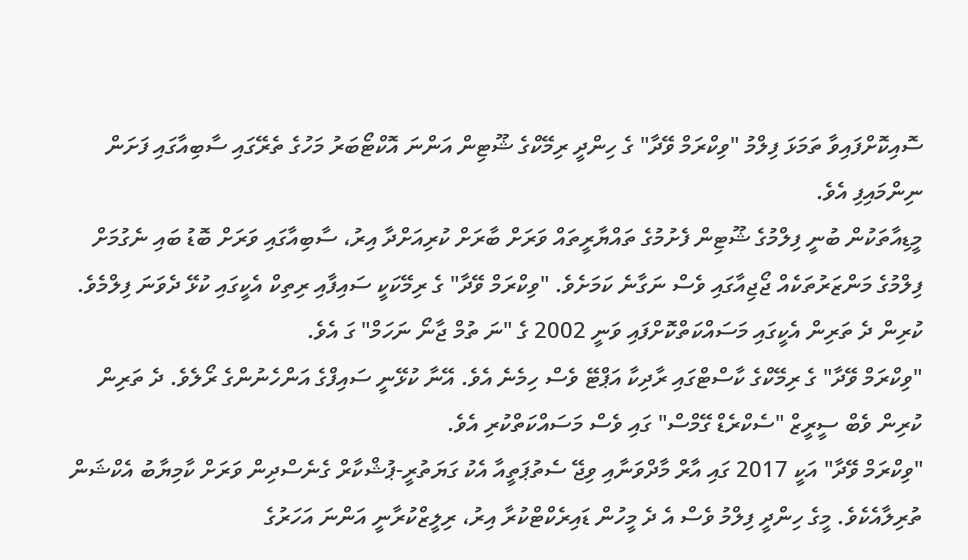ސޮއިކޮށްފައިވާ ތަމަޅަ ފިލްމު "ވިކްރަމް ވޭދާ" ގެ ހިންދީ ރިމޭކްގެ ޝޫޓިން އަންނަ އޮކްޓޯބަރު މަހުގެ ތެރޭގައި ސާބިއާގައި ފަށަން ނިންމައިފި އެވެ.
މީޑިއާތަކުން ބުނީ ފިލްމުގެ ޝޫޓިން ފެށުމުގެ ތައްޔާރީތައް ވަރަށް ބާރަށް ކުރިއަށްދާ އިރު، ސާބިއާގައި ވަރަށް ބޮޑު ބައި ނެގުމަށް ފިލްމުގެ މަންޒަރުތަކެއް ޖޯޖިއާގައި ވެސް ނަގާނެ ކަމަށެވެ. "ވިކްރަމް ވޭދާ" ގެ ރިމޭކަކީ ސައިފާއި ރިތިކް އެކީގައި ކުޅޭ ދެވަނަ ފިލްމެވެ. ކުރިން ދެ ތަރިން އެކީގައި މަސައްކަތްކޮށްފައި ވަނީ 2002 ގެ "ނަ ތުމް ޖާނޯ ނަހަމް" ގަ އެވެ.
"ވިކްރަމް ވޭދާ" ގެ ރިމޭކްގެ ކާސްޓްގައި ރާދިކާ އަޕްޓޭ ވެސް ހިމެނެ އެވެ. އޭނާ ކުޅޭނީ ސައިފްގެ އަންހެނުންގެ ރޯލެވެ. ދެ ތަރިން ކުރިން ވެބް ސީރީޒް "ސެކްރެޑް ގޭމްސް" ގައި ވެސް މަސައްކަތްކުރި އެވެ.
"ވިކްރަމް ވޭދާ" އަކީ 2017 ގައި އާރް މާދްވަނާއި ވިޖޭ ސެތުޕަތީއާ އެކު ގަޔަތުރީ-ޕުޝްކާރް ގެނެސްދިން ވަރަށް ކާމިޔާބު އެކްޝަން ތުރިލާއެކެވެ. މީގެ ހިންދީ ފިލްމު ވެސް އެ ދެ މީހުން ޑައިރެކްޓްކުރާ އިރު، ރިލީޒްކުރާނީ އަންނަ އަހަރުގެ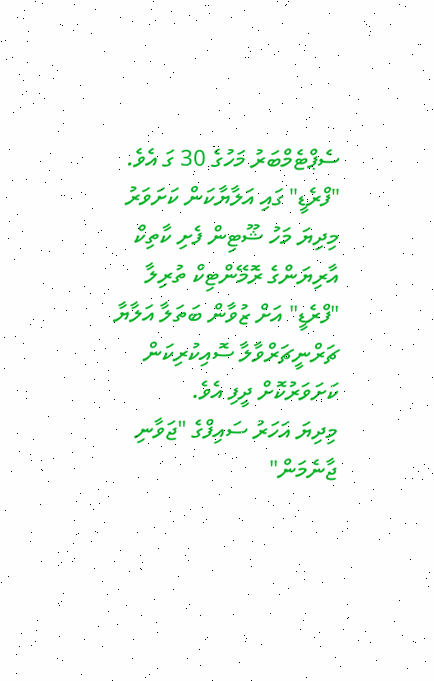ސެޕްޓެމްބަރު މަހުގެ 30 ގަ އެވެ.
"ފްރެޑީ" ގައި އަލާޔާކަން ކަށަވަރު
މިދިޔަ މަހު ޝޫޓިން ފެށި ކާތިކް އާރިޔަންގެ ރޮމޭންޓިކް ތުރިލާ "ފްރެޑީ" އަށް ޒުވާން ބަތަލާ އަލާޔާ ޗަރްނީޗަރްވާލާ ސޮއިކުރިކަން ކަށަވަރުކޮށް ދީފި އެވެ.
މިދިޔަ އަހަރު ސައިފްގެ "ޖަވާނި ޖާނެމަން"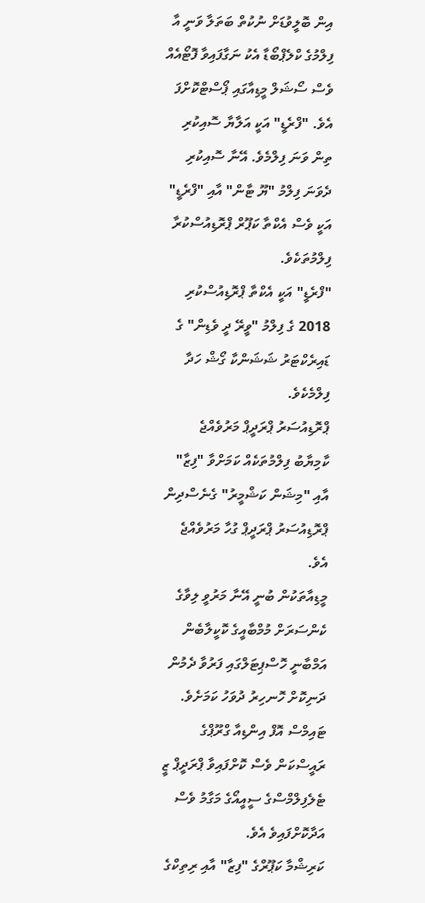އިން ބޮލީވުޑަށް ނުކުތް ބަތަލާ ވަނީ އާ ފިލްމުގެ ކްލެޕްބޯޑާ އެކު ނަގާފައިވާ ފޮޓޯއެއް ވެސް ސޯޝަލް މީޑިއާގައި ޕޯސްޓްކޮށްފަ އެވެ. "ފްރެޑީ" އަކީ އަލާޔާ ސޮއިކުރި ތިން ވަނަ ފިލްމެވެ. އޭނާ ސޮއިކުރި ދެވަނަ ފިލްމު "ޔޫ ޓާން" އާއި "ފްރެޑީ" އަކީ ވެސް އެކްތާ ކަޕޫރް ޕްރޮޑިއުސްކުރާ ފިލްމުތަކެވެ.
"ފްރެޑީ" އަކީ އެކްތާ ޕްރޮޑިއުސްކުރި 2018 ގެ ފިލްމު "ވީރޭ ދީ ވެޑިން" ގެ ޑައިރެކްޓަރު ޝަޝަންކާ ގޯޝް ހަދާ ފިލްމެކެވެ.
ޕްރޮޑިއުސަރު ޕްރަދީޕް މަރުވެއްޖެ
ކާމިޔާބު ފިލްމުތަކެއް ކަމަށްވާ "ފިޒާ" އާއި "މިޝަން ކަޝްމީރު" ގެނެސްދިން ޕްރޮޑިއުސަރު ޕްރަދީޕް ގުހާ މަރުވެއްޖެ އެވެ.
މީޑިއާތަކުން ބުނީ އޭނާ މަރުވީ ލިވާގެ ކެންސަރަށް މުމްބާއީގެ ކޮކީލާބެން އަމްބާނީ ހޮސްޕިޓަލްގައި ފަރުވާ ދެމުން ދަނިކޮށް ހޮނހިރު ދުވަހު ކަމަށެވެ. ޓައިމްސް އޮފް އިންޑިއާ ގްރޫޕްގެ ރައީސްކަން ވެސް ކޮށްފައިވާ ޕްރަދީޕް ޒީ ޓެލެފިލްމްސްގެ ސީއީއޯގެ މަގާމު ވެސް އަދާކޮށްފައިވެ އެވެ.
ކަރިޝްމާ ކަޕޫރްގެ "ފިޒާ" އާއި ރިތިކްގެ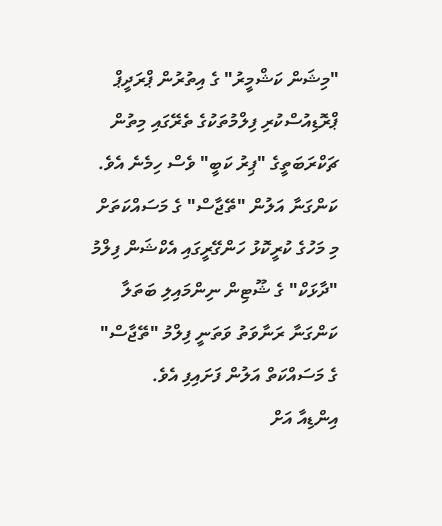"މިޝަން ކަޝްމީރު" ގެ އިތުރުން ޕްރަދީޕް ޕްރޮޑިއުސްކުރި ފިލްމުތަކުގެ ތެރޭގައި މިތުން ޗަކްރަބަތީގެ "ޕިރު ކަބީ" ވެސް ހިމެނެ އެވެ.
ކަންގަނާ އަލުން "ތޭޖާސް" ގެ މަސައްކަތަށް
މި މަހުގެ ކުރީކޮޅު ހަންގޭރީގައި އެކްޝަން ފިލްމު "ދާޅަކް" ގެ ޝޫޓިން ނިންމައިލި ބަތަލާ ކަންގަނާ ރަނާވަތު ވަތަނީ ފިލްމު "ތޭޖާސް" ގެ މަސައްކަތް އަލުން ފަށައިފި އެވެ.
އިންޑިއާ އަށް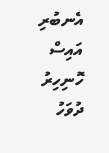އެނބުރި އައިސް ހޮނިހިރު ދުވަހު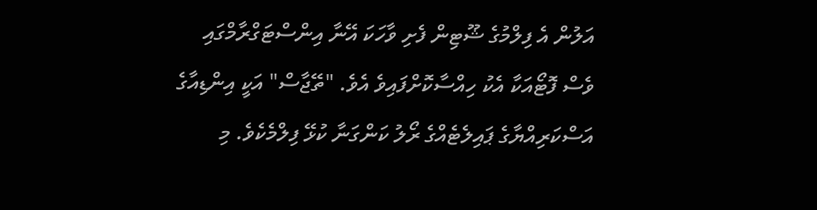އަލުން އެ ފިލްމުގެ ޝޫޓިން ފެށި ވާހަކަ އޭނާ އިންސްޓަގްރާމްގައި ވެސް ފޮޓޯއަކާ އެކު ހިއްސާކޮށްފައިވެ އެވެ. "ތޭޖާސް" އަކީ އިންޑިއާގެ އަސްކަރިއްޔާގެ ޕައިލެޓެއްގެ ރޯލު ކަންގަނާ ކުޅޭ ފިލްމެކެވެ. މި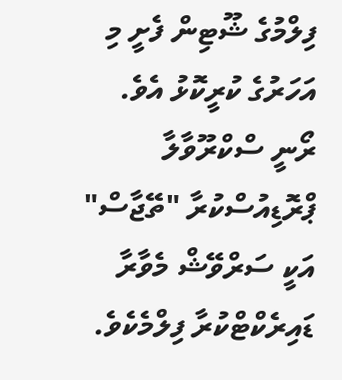ފިލްމުގެ ޝޫޓިން ފެށީ މި އަހަރުގެ ކުރީކޮޅު އެވެ.
ރޯނީ ސްކްރޫވާލާ ޕްރޮޑިއުސްކުރާ "ތޭޖާސް" އަކީ ސަރްވޭޝް މެވާރާ ޑައިރެކްޓްކުރާ ފިލްމެކެވެ.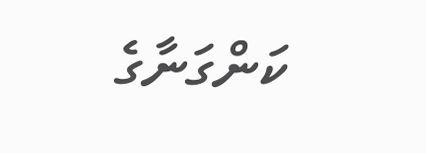ކަންގަނާގެ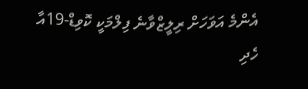އެންމެ އަވަހަށް ރިލީޒްވާނެ ފިލްމަކީ ކޮވިޑް-19އާ ހެދި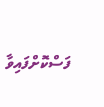ފަސްކޮށްފައިވާ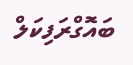ބައޮގްރަފިކަލް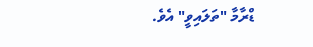ޑްރާމާ "ތަލައިވީ" އެވެ.